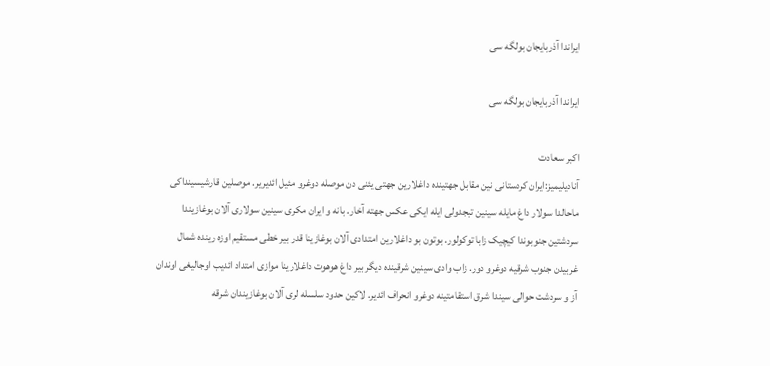ایراندا آذربایجان بولگه سی

ایراندا آذربایجان بولگه سی

اکبر سعادت
آنادیلیمیز:ایران کردستانی نین مقابل جهتینده داغلارین جهتی یئنی دن موصله دوغرو مئیل ائدیریر. موصلین قارشیسینداکی ماحالدا سولار داغ مایله سینین تبجدولی ایله ایکی عکس جهته آخار. بانه و ایران مکری سینین سولاری آلان بوغازیندا سردشتین جنوبوندا کیچیک زابا توکولور. بوتون بو داغلارین امتدادی آلان بوغازینا قدر بیر خطی مستقیم اوزه رینده شمال غربیدن جنوب شرقیه دوغرو دور. زاب وادی سینین شرقینده دیگر بیر داغ هوهوت داغلارینا موازی امتداد ائدیب اوجالیغی اوندان آز و سردشت حوالی سیندا شرق استقامتینه دوغرو انحراف ائدیر. لاکین حدود سلسله لری آلان بوغازیندان شرقه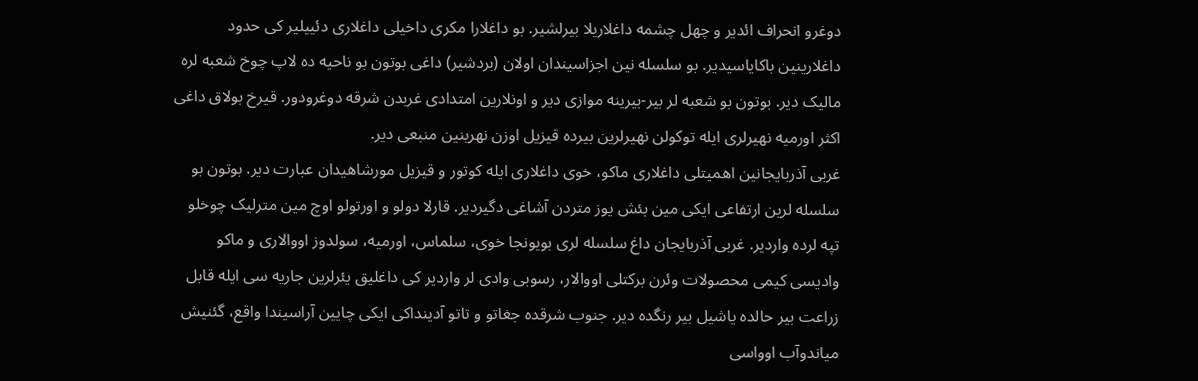دوغرو انحراف ائدیر و چهل چشمه داغلاریلا بیرلشیر. بو داغلارا مکری داخیلی داغلاری دئییلیر کی حدود داغلارینین باکایاسیدیر. بو سلسله نین اجزاسیندان اولان (بردشیر) داغی بوتون بو ناحیه ده لاپ چوخ شعبه لره مالیک دیر. بوتون بو شعبه لر بیر-بیرینه موازی دیر و اونلارین امتدادی غربدن شرقه دوغرودور. قیرخ بولاق داغی اکثر اورمیه نهیرلری ایله توکولن نهیرلرین بیرده قیزیل اوزن نهرینین منبعی دیر.
غربی آذربایجانین اهمیتلی داغلاری ماکو، خوی داغلاری ایله کوتور و قیزیل مورشاهیدان عبارت دیر. بوتون بو سلسله لرین ارتفاعی ایکی مین بئش یوز متردن آشاغی دگیردیر. قارلا دولو و اورتولو اوچ مین مترلیک چوخلو تپه لرده واردیر. غربی آذربایجان داغ سلسله لری بویونجا خوی، سلماس، اورمیه، سولدوز اووالاری و ماکو وادیسی کیمی محصولات وئرن برکتلی اووالار، رسوبی وادی لر واردیر کی داغلیق یئرلرین جاریه سی ایله قابل زراعت بیر حالده یاشیل بیر رنگده دیر. جنوب شرقده جغاتو و تاتو آدینداکی ایکی چایین آراسیندا واقع، گئنیش میاندوآب اوواسی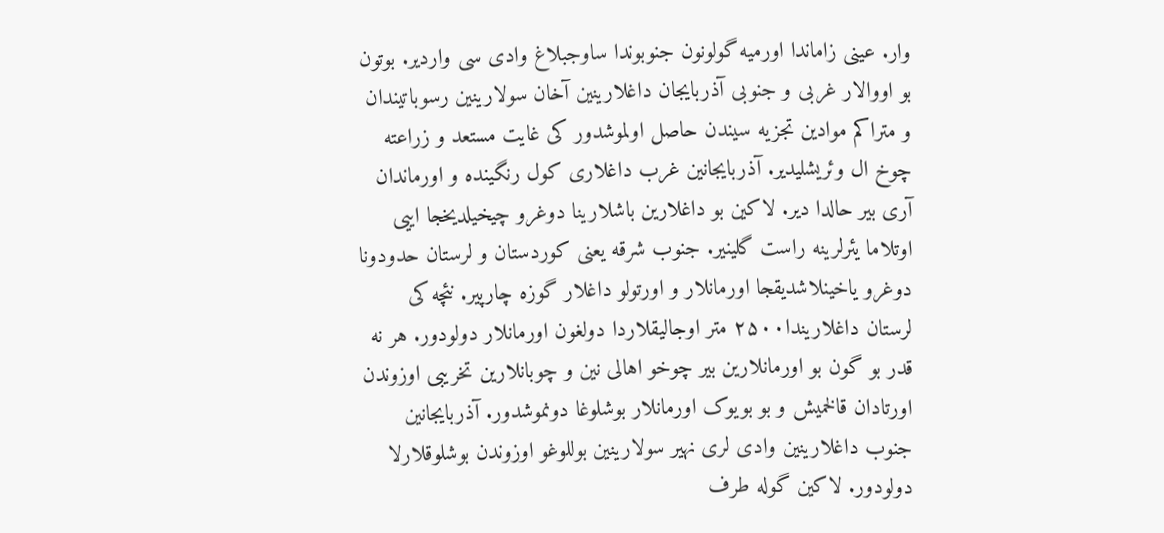وار. عینی زاماندا اورمیه گولونون جنوبوندا ساوجبلاغ وادی سی واردیر. بوتون بو اووالار غربی و جنوبی آذربایجان داغلارینین آخان سولارینین رسوباتیندان و متراکم موادین تجزیه سیندن حاصل اولموشدور کی غایت مستعد و زراعته چوخ ال وئریشلیدیر. آذربایجانین غرب داغلاری کول رنگینده و اورماندان آری بیر حالدا دیر. لاکین بو داغلارین باشلارینا دوغرو چیخیلدیخجا اییی اوتلاما یئرلرینه راست گلینیر. جنوب شرقه یعنی کوردستان و لرستان حدودونا دوغرو یاخینلاشدیقجا اورمانلار و اورتولو داغلار گوزه چارپیر. نئچه کی لرستان داغلاریندا۲۵۰۰ متر اوجالیقلاردا دولغون اورمانلار دولودور. هر نه قدر بو گون بو اورمانلارین بیر چوخو اهالی نین و چوبانلارین تخریبی اوزوندن اورتادان قالخمیش و بو بویوک اورمانلار بوشلوغا دونموشدور. آذربایجانین جنوب داغلارینین وادی لری نهیر سولارینین بوللوغو اوزوندن بوشلوقلارلا دولودور. لاکین گوله طرف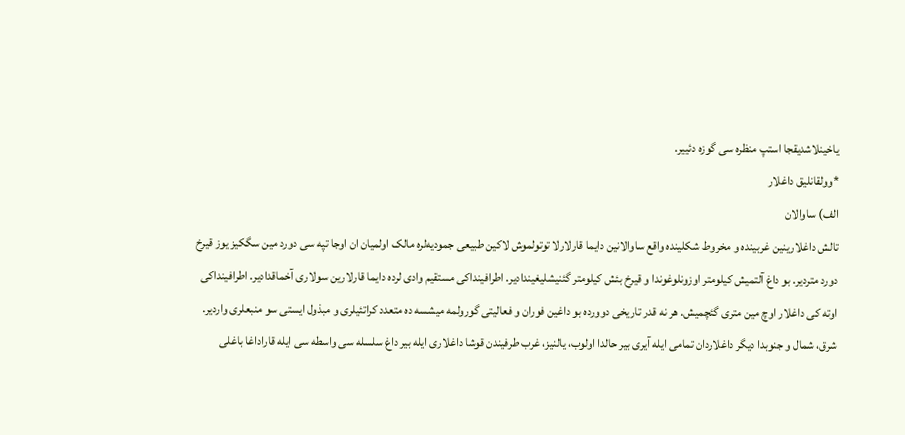یاخینلاشدیقجا استپ منظره سی گوزه دئییر.
*وولقانلیق داغلار
الف) ساوالان
تالش داغلارینین غربینده و مخروط شکلینده واقع ساوالانین دایما قارلارلا توتولموش لاکین طبیعی جمودیه‌لره مالک اولمیان ان اوجا تپه سی دورد مین سگکیز یوز قیرخ دورد متردیر. بو داغ آلتمیش کیلومتر اوزونلوغوندا و قیرخ بئش کیلومتر گئنیشلیغیندادیر. اطرافینداکی مستقیم وادی لرده دایما قارلارین سولاری آخماقدادیر. اطرافینداکی اوته کی داغلار اوچ مین متری گئچمیش. هر نه قدر تاریخی دوورده بو داغین فوران و فعالیتی گورولمه میشسه ده متعدد کراتئیلری و مبذول ایستی سو منبعلری واردیر. شرق، شمال و جنوبدا دیگر داغلاردان تمامی ایله آیری بیر حالدا اولوب، یالنیز، غرب طرفیندن قوشا داغلاری ایله بیر داغ سلسله سی واسطه سی ایله قاراداغا باغلی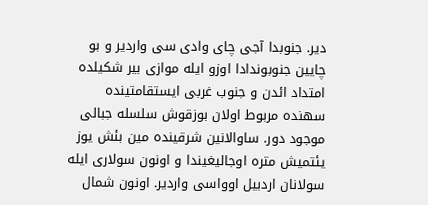دیر. جنوبدا آجی چای وادی سی واردیر و بو چایین جنوبوندادا اوزو ایله موازی بیر شکیلده امتداد ائدن و جنوب غربی ایستقامتینده سهنده مربوط اولان بوزقوش سلسله جبالی موجود دور. ساوالانین شرقینده مین بئش یوز یئتمیش متره اوجالیغیندا و اونون سولاری ایله سولانان اردبیل اوواسی واردیر. اونون شمال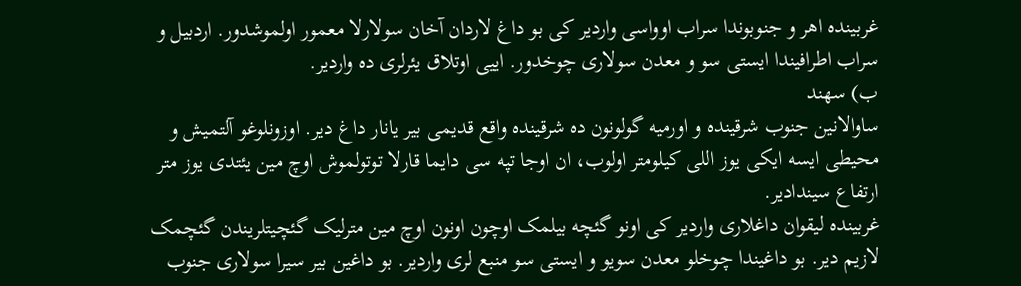غربینده اهر و جنوبوندا سراب اوواسی واردیر کی بو داغ لاردان آخان سولارلا معمور اولموشدور. اردبیل و سراب اطرافیندا ایستی سو و معدن سولاری چوخدور. اییی اوتلاق یئرلری ده واردیر.
ب) سهند
ساوالانین جنوب شرقینده و اورمیه گولونون ده شرقینده واقع قدیمی بیر یانار داغ دیر. اوزونلوغو آلتمیش و محیطی ایسه ایکی یوز اللی کیلومتر اولوب، ان اوجا تپه سی دایما قارلا توتولموش اوچ مین یئتدی یوز متر ارتفاع سیندادیر.
غربینده لیقوان داغلاری واردیر کی اونو گئچه بیلمک اوچون اونون اوچ مین مترلیک گئچیتلریندن گئچمک لازیم دیر. بو داغیندا چوخلو معدن سویو و ایستی سو منبع لری واردیر. بو داغین بیر سیرا سولاری جنوب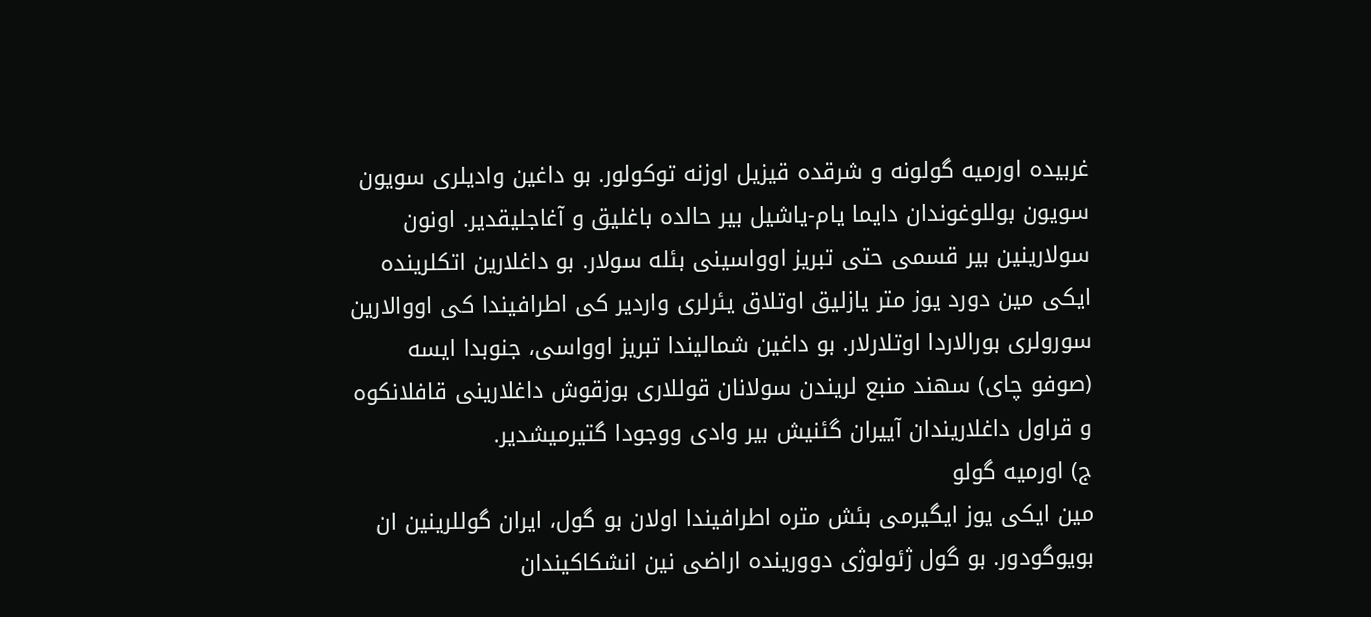غربیده اورمیه گولونه و شرقده قیزیل اوزنه توکولور. بو داغین وادیلری سویون سویون بوللوغوندان دایما یام-یاشیل بیر حالده باغلیق و آغاجلیقدیر. اونون سولارینین بیر قسمی حتی تبریز اوواسینی بئله سولار. بو داغلارین اتکلرینده ایکی مین دورد یوز متر یازلیق اوتلاق یئرلری واردیر کی اطرافیندا کی اووالارین سورولری بورالاردا اوتلارلار. بو داغین شمالیندا تبریز اوواسی، جنوبدا ایسه (صوفو چای) سهند منبع لریندن سولانان قوللاری بوزقوش داغلارینی قافلانکوه و قراول داغلاریندان آییران گئنیش بیر وادی ووجودا گتیرمیشدیر.
ج) اورمیه گولو
مین ایکی یوز ایگیرمی بئش متره اطرافیندا اولان بو گول، ایران گوللرینین ان بویوگودور. بو گول ژئولوژی دوورینده اراضی نین انشکاکیندان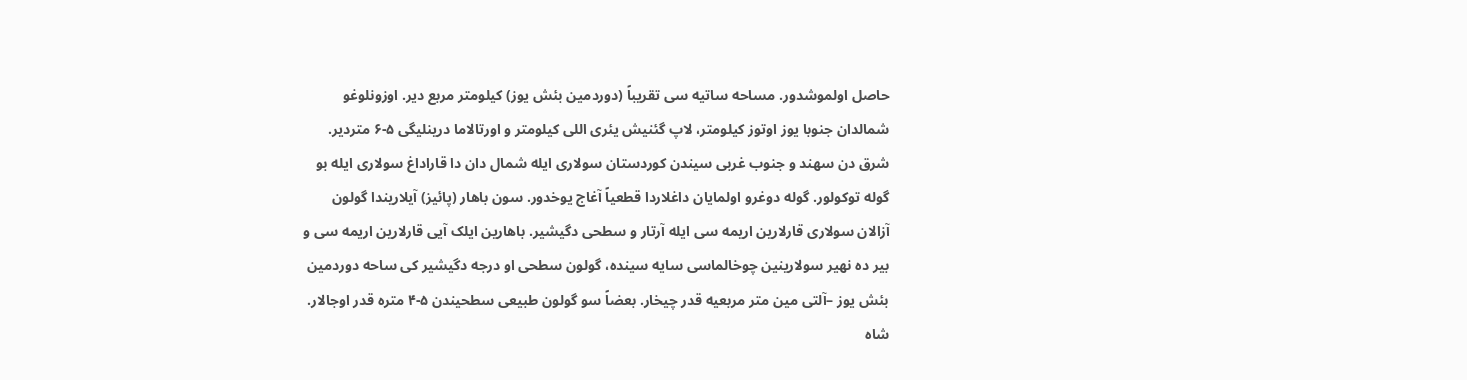حاصل اولموشدور. مساحه ساتیه سی تقریباً (دوردمین بئش یوز) کیلومتر مربع دیر. اوزونلوغو شمالدان جنوبا یوز اوتوز کیلومتر، لاپ گئنیش یئری اللی کیلومتر و اورتالاما درینلیگی ۵-۶ متردیر. شرق دن سهند و جنوب غربی سیندن کوردستان سولاری ایله شمال دان دا قاراداغ سولاری ایله بو گوله توکولور. گوله دوغرو اولمایان داغلاردا قطعیاً آغاج یوخدور. سون باهار (پائیز) آیلاریندا گولون آزالان سولاری قارلارین اریمه سی ایله آرتار و سطحی دگیشیر. باهارین ایلک آیی قارلارین اریمه سی و بیر ده نهیر سولارینین چوخالماسی سایه سینده، گولون سطحی او درجه دگیشیر کی ساحه دوردمین بئش یوز –آلتی مین متر مربعیه قدر چیخار. بعضاً سو گولون طبیعی سطحیندن ۵-۴ متره قدر اوجالار. شاه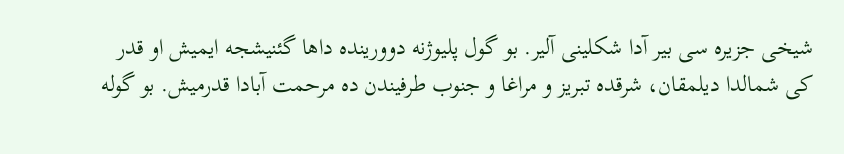شیخی جزیره سی بیر آدا شکلینی آلیر. بو گول پلیوژنه دوورینده داها گئنیشجه ایمیش او قدر کی شمالدا دیلمقان، شرقده تبریز و مراغا و جنوب طرفیندن ده مرحمت آبادا قدرمیش. بو گوله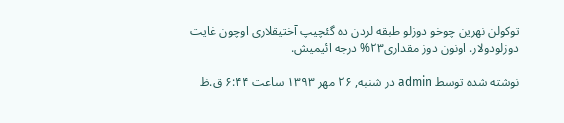توکولن نهرین چوخو دوزلو طبقه لردن ده گئچیپ آختیقلاری اوچون غایت دوزلودولار. اونون دوز مقداری۲۳% درجه ائیمیش.

نوشته شده توسط admin در شنبه, ۲۶ مهر ۱۳۹۳ ساعت ۶:۴۴ ق.ظ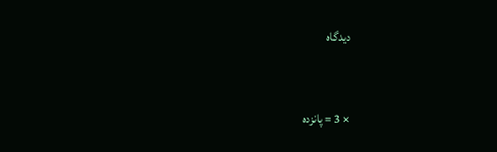دیدگاه


× 3 = پانزده